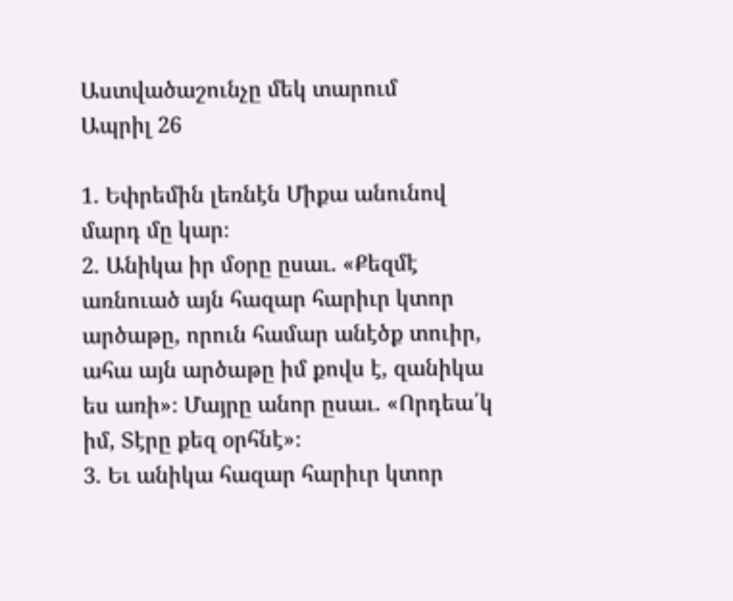Աստվածաշունչը մեկ տարում
Ապրիլ 26

1. Եփրեմին լեռնէն Միքա անունով մարդ մը կար։
2. Անիկա իր մօրը ըսաւ. «Քեզմէ առնուած այն հազար հարիւր կտոր արծաթը, որուն համար անէծք տուիր, ահա այն արծաթը իմ քովս է, զանիկա ես առի»։ Մայրը անոր ըսաւ. «Որդեա՛կ իմ, Տէրը քեզ օրհնէ»։
3. Եւ անիկա հազար հարիւր կտոր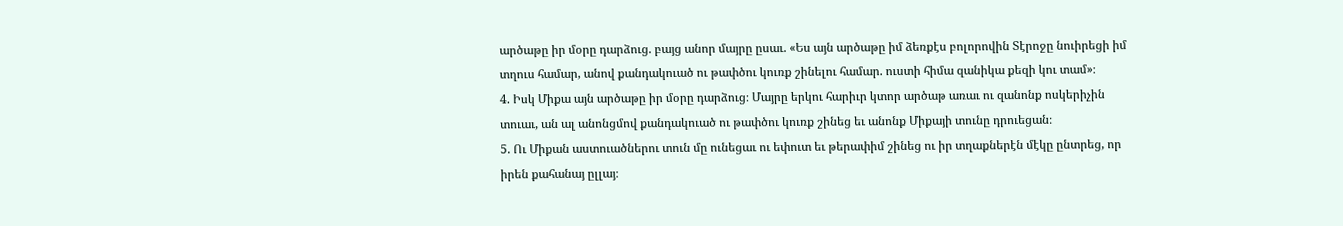արծաթը իր մօրը դարձուց. բայց անոր մայրը ըսաւ. «Ես այն արծաթը իմ ձեռքէս բոլորովին Տէրոջը նուիրեցի իմ տղուս համար, անով քանդակուած ու թափծու կուռք շինելու համար. ուստի հիմա զանիկա քեզի կու տամ»։
4. Իսկ Միքա այն արծաթը իր մօրը դարձուց։ Մայրը երկու հարիւր կտոր արծաթ առաւ ու զանոնք ոսկերիչին տուաւ, ան ալ անոնցմով քանդակուած ու թափծու կուռք շինեց եւ անոնք Միքայի տունը դրուեցան։
5. Ու Միքան աստուածներու տուն մը ունեցաւ ու եփուտ եւ թերափիմ շինեց ու իր տղաքներէն մէկը ընտրեց, որ իրեն քահանայ ըլլայ։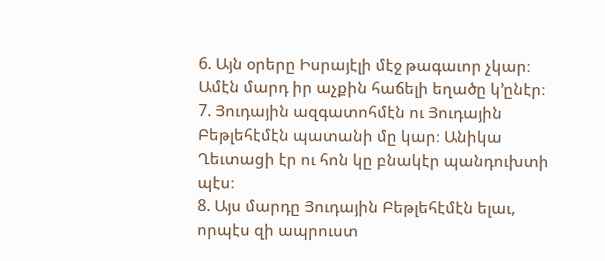6. Այն օրերը Իսրայէլի մէջ թագաւոր չկար։ Ամէն մարդ իր աչքին հաճելի եղածը կ’ընէր։
7. Յուդային ազգատոհմէն ու Յուդային Բեթլեհէմէն պատանի մը կար։ Անիկա Ղեւտացի էր ու հոն կը բնակէր պանդուխտի պէս։
8. Այս մարդը Յուդային Բեթլեհէմէն ելաւ, որպէս զի ապրուստ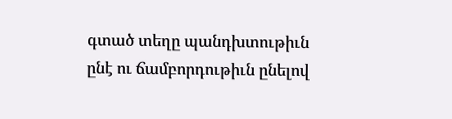գտած տեղը պանդխտութիւն ընէ ու ճամբորդութիւն ընելով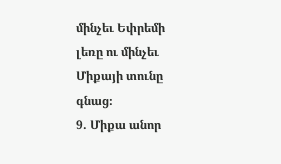մինչեւ Եփրեմի լեռը ու մինչեւ Միքայի տունը գնաց։
9. Միքա անոր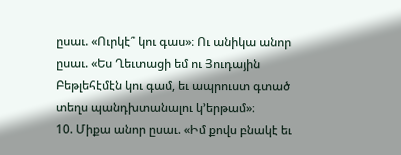ըսաւ. «Ուրկէ՞ կու գաս»։ Ու անիկա անոր ըսաւ. «Ես Ղեւտացի եմ ու Յուդային Բեթլեհէմէն կու գամ, եւ ապրուստ գտած տեղս պանդխտանալու կ’երթամ»։
10. Միքա անոր ըսաւ. «Իմ քովս բնակէ եւ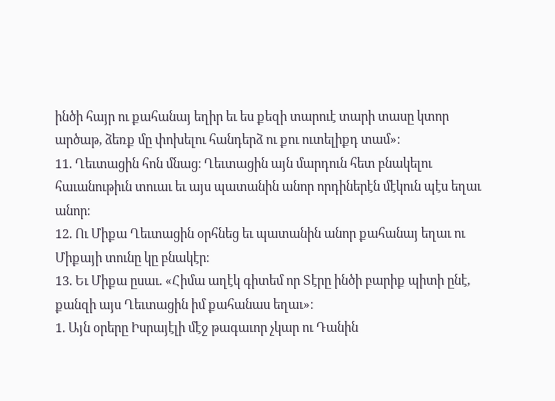ինծի հայր ու քահանայ եղիր եւ ես քեզի տարուէ տարի տասը կտոր արծաթ, ձեռք մը փոխելու հանդերձ ու քու ուտելիքդ տամ»։
11. Ղեւտացին հոն մնաց։ Ղեւտացին այն մարդուն հետ բնակելու հաւանութիւն տուաւ եւ այս պատանին անոր որդիներէն մէկուն պէս եղաւ անոր։
12. Ու Միքա Ղեւտացին օրհնեց եւ պատանին անոր քահանայ եղաւ ու Միքայի տունը կը բնակէր։
13. Եւ Միքա ըսաւ. «Հիմա աղէկ գիտեմ որ Տէրը ինծի բարիք պիտի ընէ, քանզի այս Ղեւտացին իմ քահանաս եղաւ»։
1. Այն օրերը Իսրայէլի մէջ թագաւոր չկար ու Դանին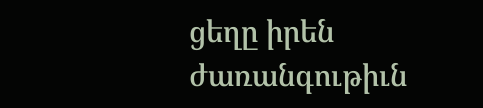ցեղը իրեն ժառանգութիւն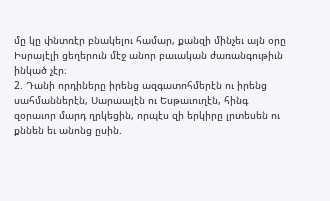մը կը փնտռէր բնակելու համար, քանզի մինչեւ այն օրը Իսրայէլի ցեղերուն մէջ անոր բաւական ժառանգութիւն ինկած չէր։
2. Դանի որդիները իրենց ազգատոհմերէն ու իրենց սահմաններէն, Սարաայէն ու Եսթաւուղէն, հինգ զօրաւոր մարդ ղրկեցին, որպէս զի երկիրը լրտեսեն ու քննեն եւ անոնց ըսին.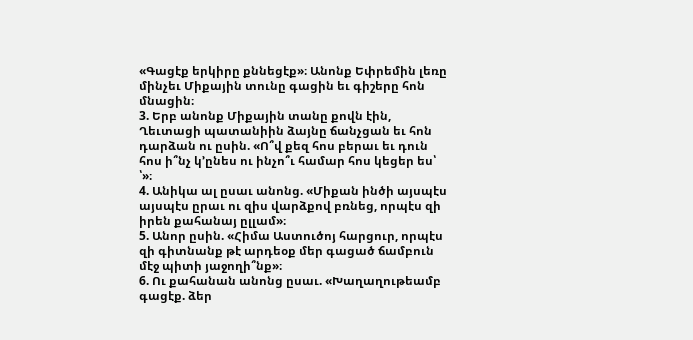«Գացէք երկիրը քննեցէք»։ Անոնք Եփրեմին լեռը մինչեւ Միքային տունը գացին եւ գիշերը հոն մնացին։
3. Երբ անոնք Միքային տանը քովն էին, Ղեւտացի պատանիին ձայնը ճանչցան եւ հոն դարձան ու ըսին. «Ո՞վ քեզ հոս բերաւ եւ դուն հոս ի՞նչ կ’ընես ու ինչո՞ւ համար հոս կեցեր ես՝ ՝»։
4. Անիկա ալ ըսաւ անոնց. «Միքան ինծի այսպէս այսպէս ըրաւ ու զիս վարձքով բռնեց, որպէս զի իրեն քահանայ ըլլամ»։
5. Անոր ըսին. «Հիմա Աստուծոյ հարցուր, որպէս զի գիտնանք թէ արդեօք մեր գացած ճամբուն մէջ պիտի յաջողի՞նք»։
6. Ու քահանան անոնց ըսաւ. «Խաղաղութեամբ գացէք. ձեր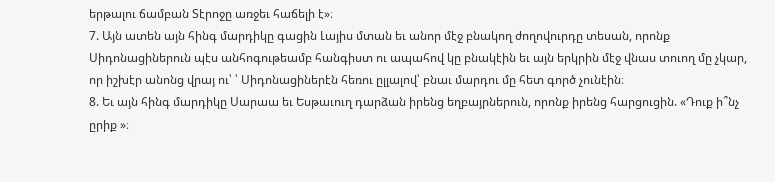երթալու ճամբան Տէրոջը առջեւ հաճելի է»։
7. Այն ատեն այն հինգ մարդիկը գացին Լայիս մտան եւ անոր մէջ բնակող ժողովուրդը տեսան, որոնք Սիդոնացիներուն պէս անհոգութեամբ հանգիստ ու ապահով կը բնակէին եւ այն երկրին մէջ վնաս տուող մը չկար, որ իշխէր անոնց վրայ ու՝ ՝ Սիդոնացիներէն հեռու ըլլալով՝ բնաւ մարդու մը հետ գործ չունէին։
8. Եւ այն հինգ մարդիկը Սարաա եւ Եսթաւուղ դարձան իրենց եղբայրներուն, որոնք իրենց հարցուցին. «Դուք ի՞նչ ըրիք »։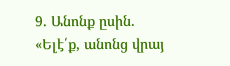9. Անոնք ըսին. «Ելէ՛ք, անոնց վրայ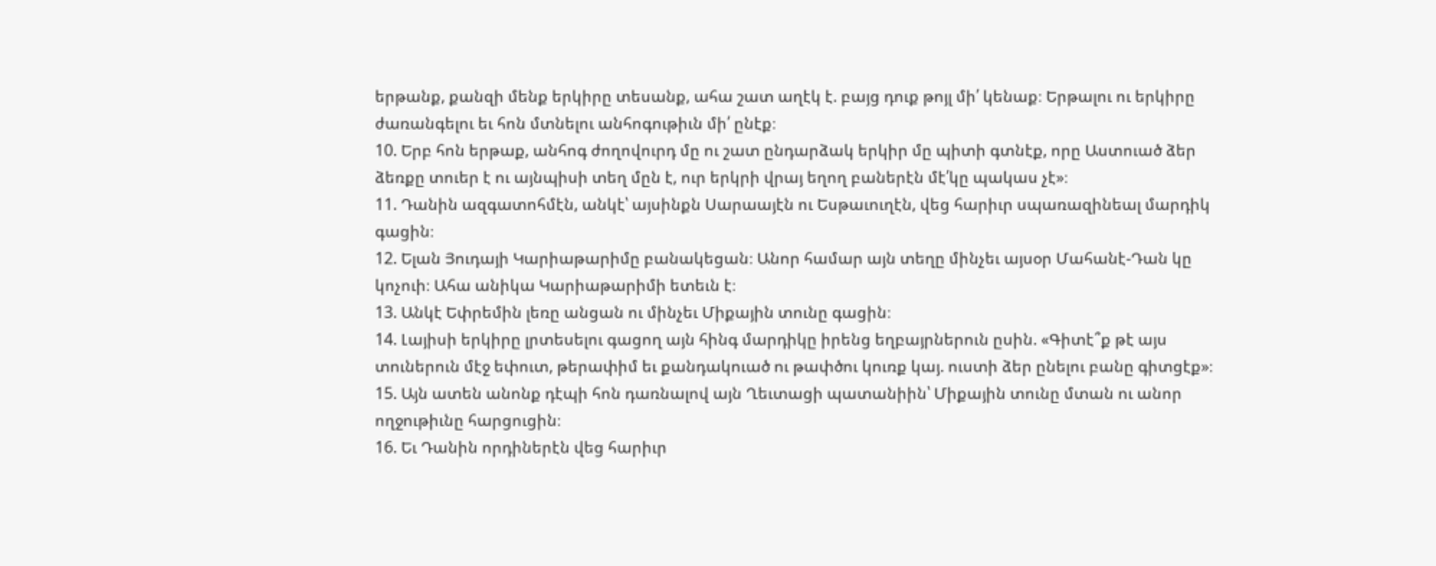երթանք, քանզի մենք երկիրը տեսանք, ահա շատ աղէկ է. բայց դուք թոյլ մի՛ կենաք։ Երթալու ու երկիրը ժառանգելու եւ հոն մտնելու անհոգութիւն մի՛ ընէք։
10. Երբ հոն երթաք, անհոգ ժողովուրդ մը ու շատ ընդարձակ երկիր մը պիտի գտնէք, որը Աստուած ձեր ձեռքը տուեր է ու այնպիսի տեղ մըն է, ուր երկրի վրայ եղող բաներէն մէ՛կը պակաս չէ»։
11. Դանին ազգատոհմէն, անկէ՝ այսինքն Սարաայէն ու Եսթաւուղէն, վեց հարիւր սպառազինեալ մարդիկ գացին։
12. Ելան Յուդայի Կարիաթարիմը բանակեցան։ Անոր համար այն տեղը մինչեւ այսօր Մահանէ-Դան կը կոչուի։ Ահա անիկա Կարիաթարիմի ետեւն է։
13. Անկէ Եփրեմին լեռը անցան ու մինչեւ Միքային տունը գացին։
14. Լայիսի երկիրը լրտեսելու գացող այն հինգ մարդիկը իրենց եղբայրներուն ըսին. «Գիտէ՞ք թէ այս տուներուն մէջ եփուտ, թերափիմ եւ քանդակուած ու թափծու կուռք կայ. ուստի ձեր ընելու բանը գիտցէք»։
15. Այն ատեն անոնք դէպի հոն դառնալով այն Ղեւտացի պատանիին՝ Միքային տունը մտան ու անոր ողջութիւնը հարցուցին։
16. Եւ Դանին որդիներէն վեց հարիւր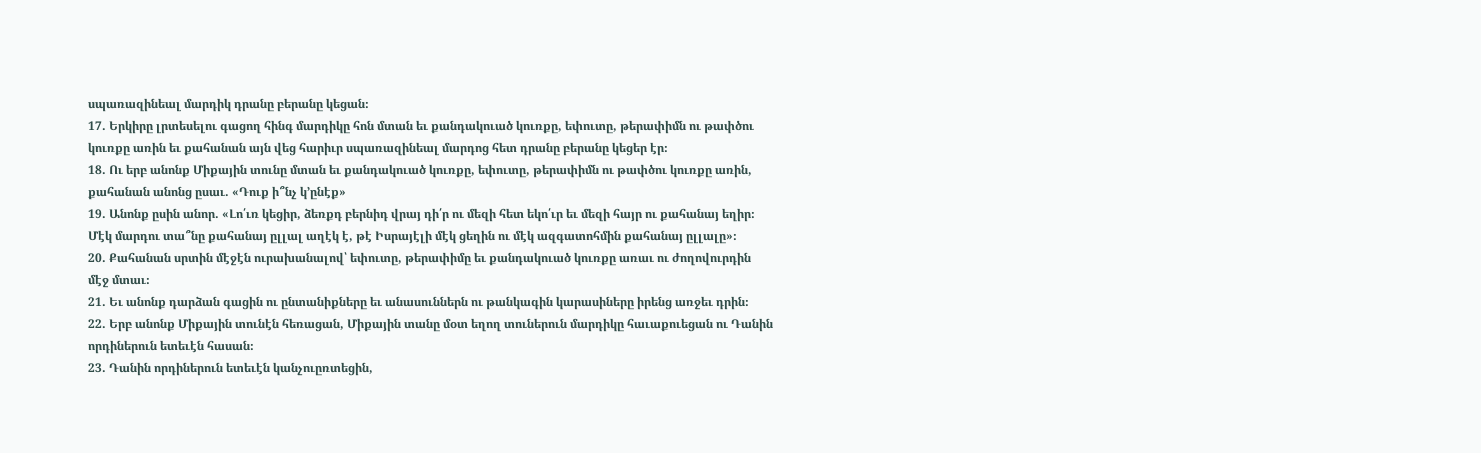սպառազինեալ մարդիկ դրանը բերանը կեցան։
17. Երկիրը լրտեսելու գացող հինգ մարդիկը հոն մտան եւ քանդակուած կուռքը, եփուտը, թերափիմն ու թափծու կուռքը առին եւ քահանան այն վեց հարիւր սպառազինեալ մարդոց հետ դրանը բերանը կեցեր էր։
18. Ու երբ անոնք Միքային տունը մտան եւ քանդակուած կուռքը, եփուտը, թերափիմն ու թափծու կուռքը առին, քահանան անոնց ըսաւ. «Դուք ի՞նչ կ’ընէք»
19. Անոնք ըսին անոր. «Լո՛ւռ կեցիր, ձեռքդ բերնիդ վրայ դի՛ր ու մեզի հետ եկո՛ւր եւ մեզի հայր ու քահանայ եղիր։ Մէկ մարդու տա՞նը քահանայ ըլլալ աղէկ է, թէ Իսրայէլի մէկ ցեղին ու մէկ ազգատոհմին քահանայ ըլլալը»։
20. Քահանան սրտին մէջէն ուրախանալով՝ եփուտը, թերափիմը եւ քանդակուած կուռքը առաւ ու ժողովուրդին մէջ մտաւ։
21. Եւ անոնք դարձան գացին ու ընտանիքները եւ անասուններն ու թանկագին կարասիները իրենց առջեւ դրին։
22. Երբ անոնք Միքային տունէն հեռացան, Միքային տանը մօտ եղող տուներուն մարդիկը հաւաքուեցան ու Դանին որդիներուն ետեւէն հասան։
23. Դանին որդիներուն ետեւէն կանչուըռտեցին,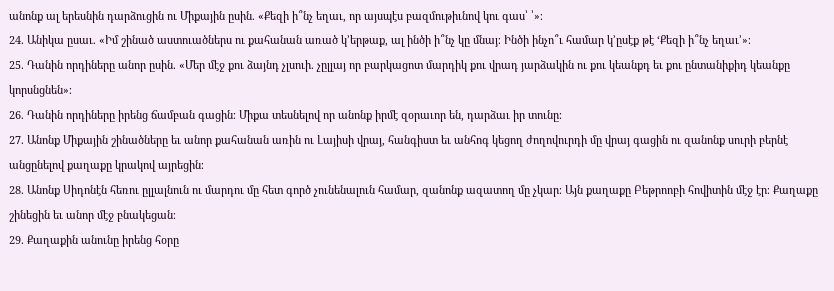անոնք ալ երեսնին դարձուցին ու Միքային ըսին. «Քեզի ի՞նչ եղաւ, որ այսպէս բազմութիւնով կու գաս՝ ՝»։
24. Անիկա ըսաւ. «Իմ շինած աստուածներս ու քահանան առած կ’երթաք, ալ ինծի ի՞նչ կը մնայ։ Ինծի ինչո՞ւ համար կ’ըսէք թէ ‘Քեզի ի՞նչ եղաւ’»։
25. Դանին որդիները անոր ըսին. «Մեր մէջ քու ձայնդ չլսուի. չըլլայ որ բարկացոտ մարդիկ քու վրադ յարձակին ու քու կեանքդ եւ քու ընտանիքիդ կեանքը կորսնցնեն»։
26. Դանին որդիները իրենց ճամբան գացին։ Միքա տեսնելով որ անոնք իրմէ զօրաւոր են, դարձաւ իր տունը։
27. Անոնք Միքային շինածները եւ անոր քահանան առին ու Լայիսի վրայ, հանգիստ եւ անհոգ կեցող ժողովուրդի մը վրայ գացին ու զանոնք սուրի բերնէ անցընելով քաղաքը կրակով այրեցին։
28. Անոնք Սիդոնէն հեռու ըլլալնուն ու մարդու մը հետ գործ չունենալուն համար, զանոնք ազատող մը չկար։ Այն քաղաքը Բեթրոոբի հովիտին մէջ էր։ Քաղաքը շինեցին եւ անոր մէջ բնակեցան։
29. Քաղաքին անունը իրենց հօրը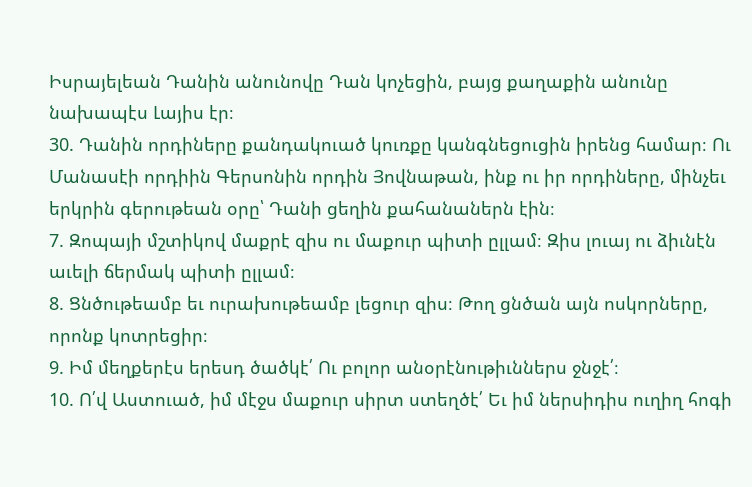Իսրայելեան Դանին անունովը Դան կոչեցին, բայց քաղաքին անունը նախապէս Լայիս էր։
30. Դանին որդիները քանդակուած կուռքը կանգնեցուցին իրենց համար։ Ու Մանասէի որդիին Գերսոնին որդին Յովնաթան, ինք ու իր որդիները, մինչեւ երկրին գերութեան օրը՝ Դանի ցեղին քահանաներն էին։
7. Զոպայի մշտիկով մաքրէ զիս ու մաքուր պիտի ըլլամ։ Զիս լուայ ու ձիւնէն աւելի ճերմակ պիտի ըլլամ։
8. Ցնծութեամբ եւ ուրախութեամբ լեցուր զիս։ Թող ցնծան այն ոսկորները, որոնք կոտրեցիր։
9. Իմ մեղքերէս երեսդ ծածկէ՛ Ու բոլոր անօրէնութիւններս ջնջէ՛։
10. Ո՛վ Աստուած, իմ մէջս մաքուր սիրտ ստեղծէ՛ Եւ իմ ներսիդիս ուղիղ հոգի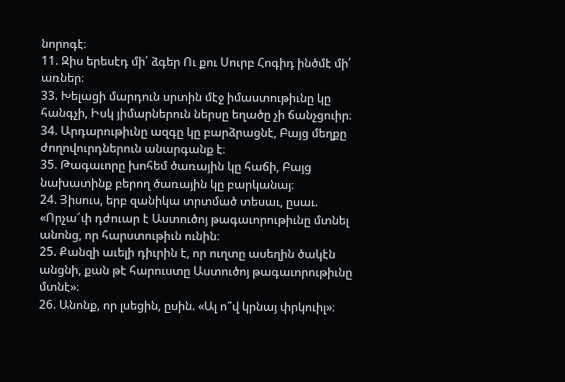նորոգէ։
11. Զիս երեսէդ մի՛ ձգեր Ու քու Սուրբ Հոգիդ ինծմէ մի՛ առներ։
33. Խելացի մարդուն սրտին մէջ իմաստութիւնը կը հանգչի, Իսկ յիմարներուն ներսը եղածը չի ճանչցուիր։
34. Արդարութիւնը ազգը կը բարձրացնէ, Բայց մեղքը ժողովուրդներուն անարգանք է։
35. Թագաւորը խոհեմ ծառային կը հաճի, Բայց նախատինք բերող ծառային կը բարկանայ։
24. Յիսուս, երբ զանիկա տրտմած տեսաւ, ըսաւ. «Որչա՜փ դժուար է Աստուծոյ թագաւորութիւնը մտնել անոնց, որ հարստութիւն ունին։
25. Քանզի աւելի դիւրին է, որ ուղտը ասեղին ծակէն անցնի, քան թէ հարուստը Աստուծոյ թագաւորութիւնը մտնէ»։
26. Անոնք, որ լսեցին, ըսին. «Ալ ո՞վ կրնայ փրկուիլ»։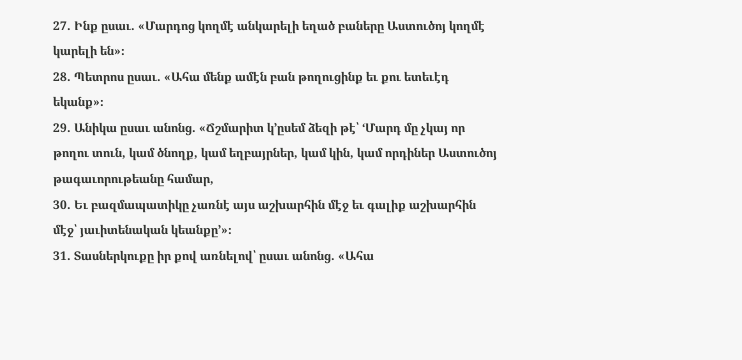27. Ինք ըսաւ. «Մարդոց կողմէ անկարելի եղած բաները Աստուծոյ կողմէ կարելի են»։
28. Պետրոս ըսաւ. «Ահա մենք ամէն բան թողուցինք եւ քու ետեւէդ եկանք»։
29. Անիկա ըսաւ անոնց. «Ճշմարիտ կ’ըսեմ ձեզի թէ՝ ‘Մարդ մը չկայ որ թողու տուն, կամ ծնողք, կամ եղբայրներ, կամ կին, կամ որդիներ Աստուծոյ թագաւորութեանը համար,
30. Եւ բազմապատիկը չառնէ այս աշխարհին մէջ եւ գալիք աշխարհին մէջ՝ յաւիտենական կեանքը’»։
31. Տասներկուքը իր քով առնելով՝ ըսաւ անոնց. «Ահա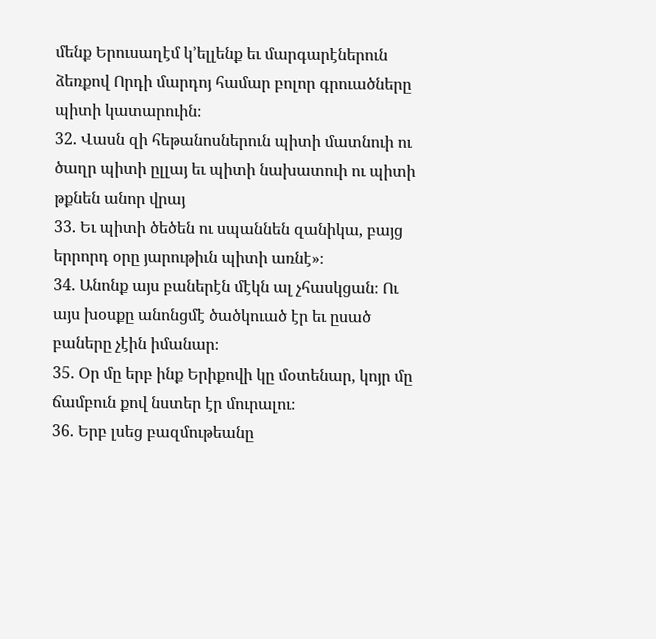մենք Երուսաղէմ կ’ելլենք եւ մարգարէներուն ձեռքով Որդի մարդոյ համար բոլոր գրուածները պիտի կատարուին։
32. Վասն զի հեթանոսներուն պիտի մատնուի ու ծաղր պիտի ըլլայ եւ պիտի նախատուի ու պիտի թքնեն անոր վրայ
33. Եւ պիտի ծեծեն ու սպաննեն զանիկա, բայց երրորդ օրը յարութիւն պիտի առնէ»։
34. Անոնք այս բաներէն մէկն ալ չհասկցան։ Ու այս խօսքը անոնցմէ ծածկուած էր եւ ըսած բաները չէին իմանար։
35. Օր մը երբ ինք Երիքովի կը մօտենար, կոյր մը ճամբուն քով նստեր էր մուրալու։
36. Երբ լսեց բազմութեանը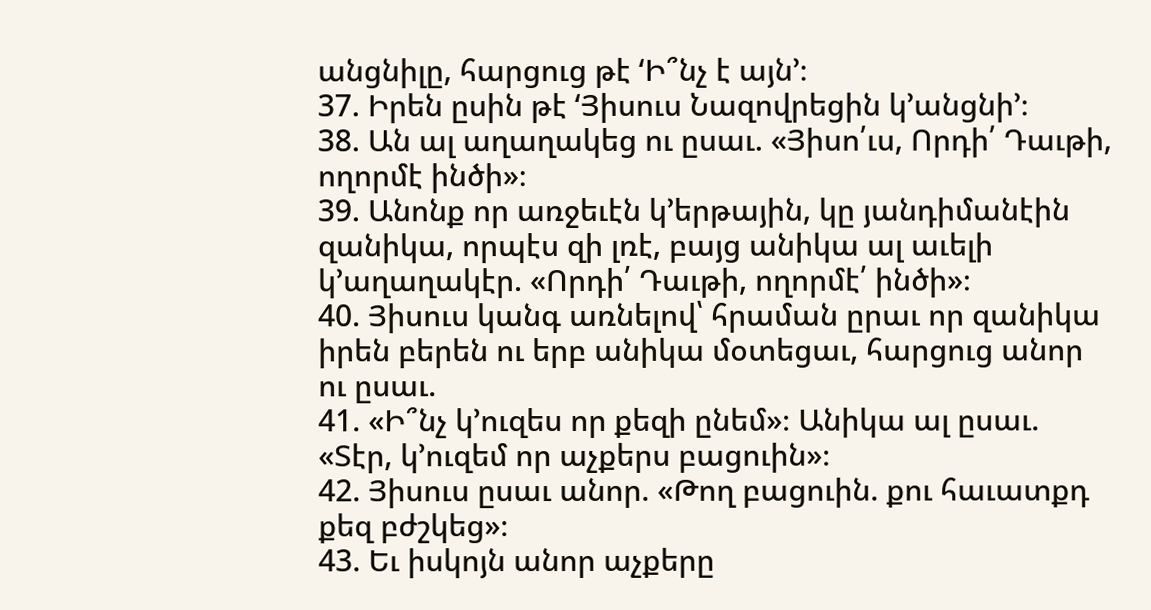անցնիլը, հարցուց թէ ‘Ի՞նչ է այն’։
37. Իրեն ըսին թէ ‘Յիսուս Նազովրեցին կ’անցնի’։
38. Ան ալ աղաղակեց ու ըսաւ. «Յիսո՛ւս, Որդի՛ Դաւթի, ողորմէ ինծի»։
39. Անոնք որ առջեւէն կ’երթային, կը յանդիմանէին զանիկա, որպէս զի լռէ, բայց անիկա ալ աւելի կ’աղաղակէր. «Որդի՛ Դաւթի, ողորմէ՛ ինծի»։
40. Յիսուս կանգ առնելով՝ հրաման ըրաւ որ զանիկա իրեն բերեն ու երբ անիկա մօտեցաւ, հարցուց անոր ու ըսաւ.
41. «Ի՞նչ կ’ուզես որ քեզի ընեմ»։ Անիկա ալ ըսաւ. «Տէր, կ’ուզեմ որ աչքերս բացուին»։
42. Յիսուս ըսաւ անոր. «Թող բացուին. քու հաւատքդ քեզ բժշկեց»։
43. Եւ իսկոյն անոր աչքերը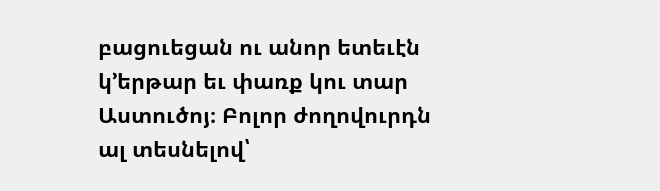բացուեցան ու անոր ետեւէն կ’երթար եւ փառք կու տար Աստուծոյ։ Բոլոր ժողովուրդն ալ տեսնելով՝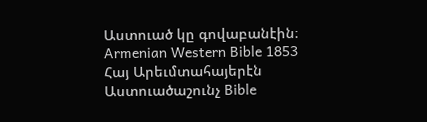Աստուած կը գովաբանէին։
Armenian Western Bible 1853
Հայ Արեւմտահայերէն Աստուածաշունչ Bible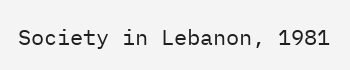Society in Lebanon, 1981